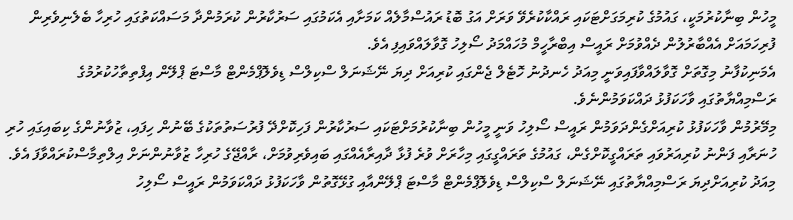މީހުން ބިނާކުރުމަކީ، ގައުމުގެ ކުރިމަގަށްޓަކައި ރައްކާކުރެވޭ ވަރަށް އަގު ބޮޑު ރައުސްމާލެއް ކަމަށާއި އެކަމުގައި ސަރުކާރުން ކުރަމުންދާ މަސައްކަތުގައި ހުރިހާ ބެލެނިވެރިން ފުރިހަމައަށް އެއްބާރުލުން ދެއްވުމަށް ރައީސް އިބްރާހީމް މުހައްމަދު ސޯލިހު ގޮވާލައްވައިފި އެވެ.
އެމަނިކުފާނު މިގޮތަށް ގޮވާލައްވާފައިވަނީ މިއަދު ހެނދުނު ހޮޓެލް ޖެންގައި ކުރިއަށް ދިޔަ ނޭޝަނަލް ސްކިލްސް ޑިވެލޮޕްމެންޓް މާސްޓަ ޕްލޭން އިފްތިތާހުކުރުމުގެ ރަސްމިއްޔާތުގައި ވާހަކަފުޅު ދައްކަވަމުންނެވެ.
މިމޭރުމުން ވާހަކަފުޅު ކުރިއަށްގެންދަވަމުން ރައީސް ސޯލިހު ވަނީ މީހުން ބިނާކުރުމަށްޓަކައި ސަރުކާރުން ފަހިކޮށްދޭ ފުރުސަތުތަކުގެ ބޭނުން ހިފައި، ޒުވާނުންގެ ކިބައިގައި ހުރި ހުނަރާއި ފަންނު ކުރިއަރުވައި ތަރައްގީކޮށްގެން، ގައުމުގެ ތަރައްގީގައި މިހާރަށް ވުރެ ފުޅާ ދާއިރާއެއްގައި ބައިވެރިވުމަށް، ރާއްޖޭގެ ހުރިހާ ޒުވާނުންނަށް އިލްތިމާސްކުރައްވާފަ އެވެ.
މިއަދު ކުރިއަށްދިޔަ ރަސްމިއްޔާތުގައި ނޭޝަނަލް ސްކިލްސް ޑިވެލޮޕްމެންޓް މާސްޓަ ޕްލޭންއާއި ގުޅޭގޮތުން ވާހަކަފުޅު ދައްކަވަމުން ރައީސް ސޯލިހު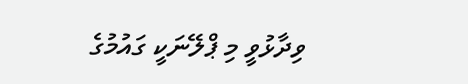ވިދާޅުވީ މި ޕްލޭނަކީ ގައުމުގެ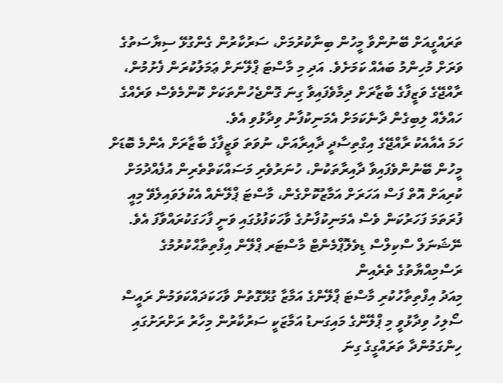ތަރައްގީއަށް ބޭނުންވާ މީހުން ބިނާކުރުމަށް، ސަރުކާރުން ގެންގުޅޭ ސިޔާސަތުގެ ވަރަށް މުހިންމު ބައެއް ކަމަށެވެ. އަދި މި މާސްޓަ ޕްލޭނަށް ޢަމަލުކުރަން ފެށުމުން، ރާއްޖޭގެ ވަޒީފާގެ ބާޒާރަށް ދިމާވެފައިވާ ގިނަ ގޮންޖެހުންތަކަށް ކޮންމެވެސް ވަރެއްގެ ހައްލެއް ލިބިގެން ދާނެކަމަށް އެމަނިކުފާނު ވިދާޅުވި އެވެ.
ހަމަ އެއާއެކު ރާއްޖޭގެ އިގްތިސާދީ ދާއިރާއަށް، ނުވަތަ ވަޒީފާގެ ބާޒާރަށް އެންމެ ބޮޑަށް މީހުން ބޭނުންވެފައިވާ ދާއިރާތަކުން، ހުނަރުވެރި މަސައްކަތްތެރިން އުފެއްދުމަށް ކުރިއަށް އޮތް ފަސް އަހަރަށް އަމާޒުކޮށްގެން، މާސްޓަ ޕްލޭނެއް އެކުލަވައިލެވޭ މިއީ ފުރަތަމަ ފަހަރުކަން ވެސް އެމަނިކުފާނުގެ ވާހަކަފުޅުގައި ވަނީ ފާހަގަކުރައްވާފަ އެވެ.
ނޭޝަނަލް ސްކިލްސް ޑިވެލޮޕްމެންޓް މާސްޓަރ ޕްލޭން އިފްތިތާޙްކުރުމުގެ ރަސްމިއްޔާތުގެ ތެރެއިން
މިއަދު އިފްތިތާހުކުރި މާސްޓަ ޕްލޭންގެ އަމާޒާ ގުޅޭގޮތުން ވާހަކަދައްކަވަމުން ރައީސް ސޯލިހު ވިދާޅުވީ މި ޕްލޭންގެ މައިގަނޑު އަމާޒަކީ ސަރުކާރުން މިހާރު ރަށްރަށުގައި ހިންގަމުންދާ ތަރައްގީގެ ގިނަ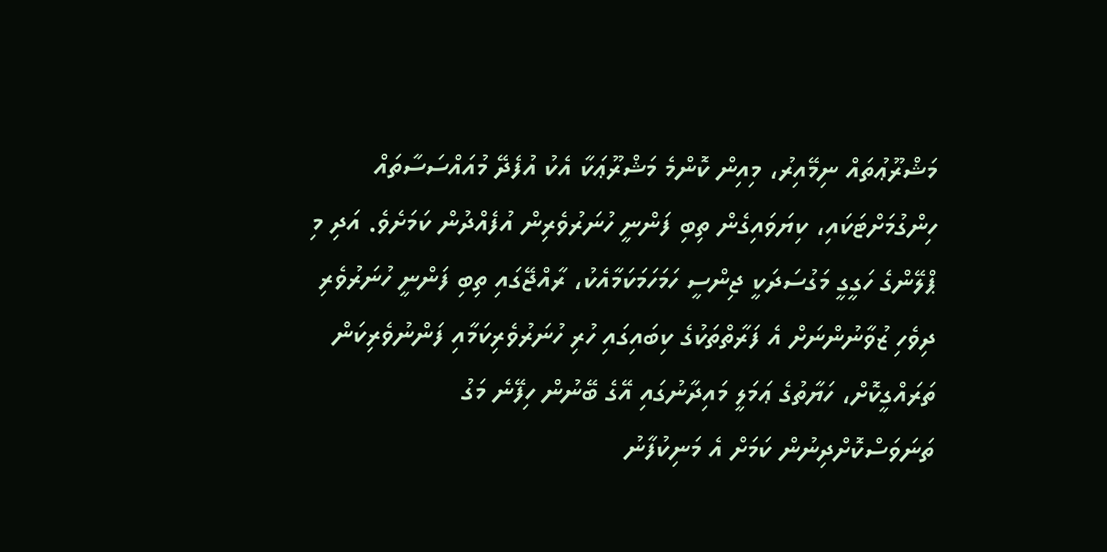މަޝްރޫޢުތައް ނިމޭއިރު، މިއިން ކޮންމެ މަޝްރޫޢަކާ އެކު އުފެދޭ މުއައްސަސާތައް ހިންގުމަށްޓަކައި، ކިޔަވައިގެން ތިބި ފަންނީ ހުނަރުވެރިން އުފެއްދުން ކަމަށެވެ. އަދި މި ޕްލޭންގެ ހަގީގީ މަގުސަދަކީ ޖިންސީ ހަމަހަމަކަމާއެކު، ރާއްޖޭގައި ތިބި ފަންނީ ހުނަރުވެރި ދިވެހި ޒުވާނުންނަށް އެ ފަރާތްތަކުގެ ކިބައިގައި ހުރި ހުނަރުވެރިކަމާއި ފަންނުވެރިކަން ތަރައްގީކޮށް، ހަޔާތުގެ ޢަމަލީ މައިދާނުގައި އޭގެ ބޭނުން ހިފޭނެ މަގު ތަނަވަސްކޮށްދިނުން ކަމަށް އެ މަނިކުފާނު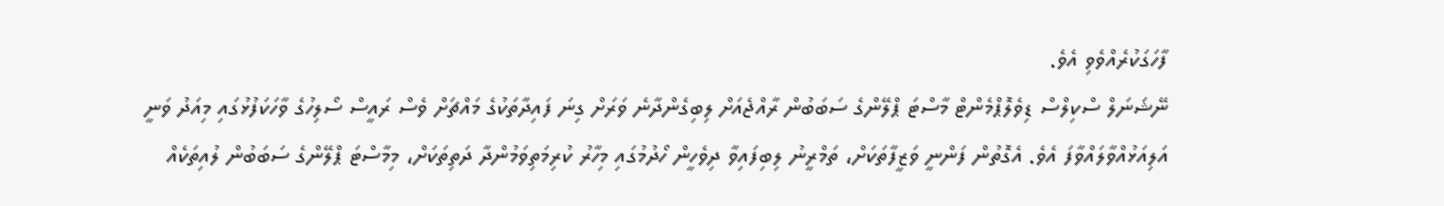ފާހަގަކުރެއްވެވި އެވެ.
ނޭޝަނަލް ސްކިލްސް ޑިވެލޮޕްމެންޓް މާސްޓަ ޕްލޭންގެ ސަބަބުން ރާއްޖެއަށް ލިބިގެންދާނެ ވަރަށް ގިނަ ފައިދާތަކުގެ މައްޗަށް ވެސް ރައީސް ސޯލިހުގެ ވާހަކަފުޅުގައި މިއަދު ވަނީ އަލިއަޅުއްވާލައްވާފަ އެވެ. އެގޮތުން ފަންނީ ވަޒީފާތަކަށް، ތަމްރީނު ލިބިފައިވާ ދިވެހީން ހޯދުމުގައި މިހާރު ކުރިމަތިވަމުންދާ ދަތިތަކަށް، މިމާސްޓަ ޕްލޭންގެ ސަބަބުން ލުއިތަކެއް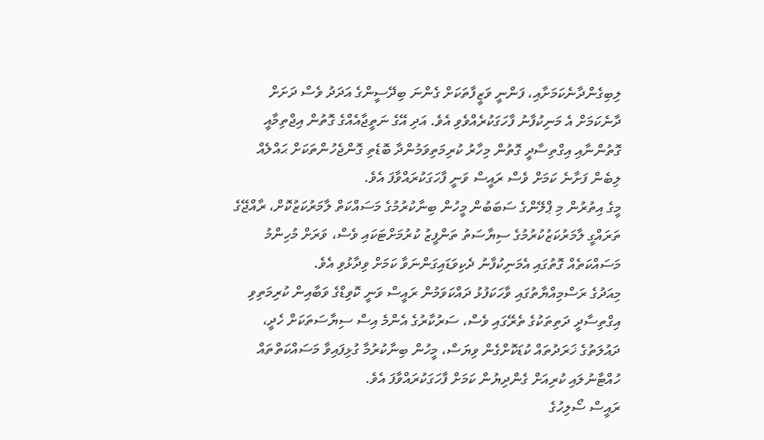ލިބިގެންދާނެކަމަށާއި، ފަންނީ ވަޒީފާތަކަށް ގެންނަ ބިދޭސީންގެ އަދަދު ވެސް ދަށަށް ދާނެކަމަށް އެ މަނިކުފާނު ފާހަގަކުރެއްވެވި އެވެ. އަދި އޭގެ ނަތީޖާއެއްގެ ގޮތުން އިޖްތިމާއީ ގޮތުންނާއި އިގްތިސާދީ ގޮތުން މިހާރު ކުރިމަތިވަމުންދާ ބޮޑެތި ގޮންޖެހުންތަކަށް ޙައްލެއް ލިބެން ފަށާނެ ކަމަށް ވެސް ރައީސް ވަނީ ފާހަގަކުރައްވާފަ އެވެ.
މީގެ އިތުރުން މި ޕްލޭންގެ ސަބަބުން މީހުން ބިނާކުރުމުގެ މަސައްކަތް ލާމަރުކަޒުކޮށް، ރާއްޖޭގެ ތަރައްގީ ލާމަރުކަޒުކުރުމުގެ ސިޔާސަތު ތަންފީޒު ކުރުމަށްޓަކައި ވެސް، ވަރަށް މުހިންމު މަސައްކަތެއް ގޮތުގައި އެމަނިކުފާނު ދެކިވަޑައިގަންނަވާ ކަމަށް ވިދާޅުވި އެވެ.
މިއަދުގެ ރަސްމިއްޔާތުގައި ވާހަކަފުޅު ދައްކަވަމުން ރައީސް ވަނީ ކޮވިޑްގެ ވަބާއިން ކުރިމަތިވި އިގްތިސާދީ ދަތިތަކުގެ ތެރޭގައި ވެސް، ސަރުކާރުގެ އެންމެ އިސް ސިޔާސަތަކަށް ހެދީ، ދައުލަތުގެ ޚަރަދުތައް ކުޑަކޮށްގެން ވިޔަސް، މީހުން ބިނާކުރުމާ ގުޅިފައިވާ މަސައްކަތްތައް ހުއްޓާނުލައި ކުރިއަށް ގެންދިޔުން ކަމަށް ފާހަގަކުރައްވާފަ އެވެ.
ރައީސް ސޯލިހުގެ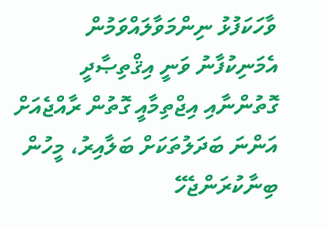ވާހަކަފުޅު ނިންމަވާލައްވަމުން އެމަނިކުފާނު ވަނީ އިޤްތިޞާދީ ގޮތުންނާއި އިޖްތިމާއީ ގޮތުން ރާއްޖެއަށް އަންނަ ބަދަލުތަކަށް ބަލާއިރު، މީހުން ބިނާކުރަންޖެހޭ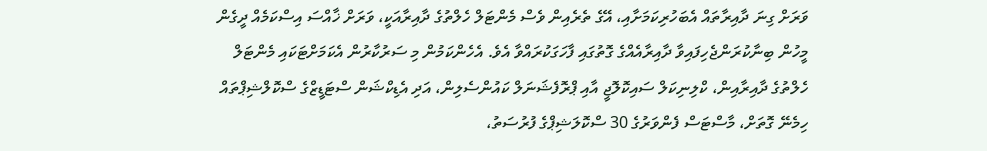ވަރަށް ގިނަ ދާއިރާތައް އެބަހުރިކަމަށާއި، އޭގެ ތެރެއިން ވެސް މެންޓަލް ހެލްތުގެ ދާއިރާއަކީ، ވަރަށް ޚާއްސަ އިސްކަމެއް ދީގެން މީހުން ބިނާކުރަންޖެހިފައިވާ ދާއިރާއެއްގެ ގޮތުގައި ފާހަގަކުރައްވާ އެވެ. އެހެންކަމުން މި ސަރުކާރުން އެކަމަށްޓަކައި މެންޓަލް ހެލްތުގެ ދާއިރާއިން، ކްލިނިކަލް ސައިކޮލޮޖީ އާއި ޕްރޮފެޝަނަލް ކައުންސެލިން، އަދި އެޑިކްޝަން ސްޓަޑީޒްގެ ސްކޮލްޝިޕްތައް ހިމެނޭ ގޮތަށް، މާސްޓަސް ފެންވަރުގެ 30 ސްކޮލަޝިޕްގެ ފުރުސަތު،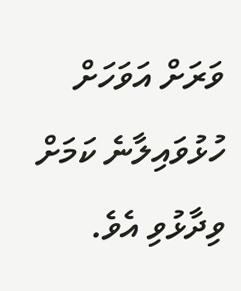ވަރަށް އަވަހަށް ހުޅުވައިލާނެ ކަމަށް ވިދާޅުވި އެވެ.